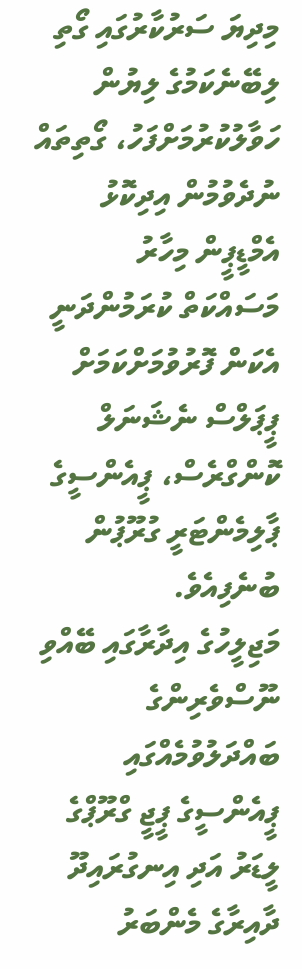މިދިޔަ ސަރުކާރުގައި ގޯތި ލިބޭނެކަމުގެ ލިޔުން ހަވާލުކުރުމަށްފަހު، ގޯތިތައް ނުދެވުމުން އިދިކޮޅު އެމްޑީޕީން މިހާރު މަސައްކަތް ކުރަމުންދަނީ އެކަން ފޮރުވުމަށްކަމަށް ޕީޕަލްސް ނެޝަނަލް ކޮންގްރެސް، ޕީއެންސީގެ ޕާލިމެންޓަރީ ގުރޫޕުން ބުނެފިއެވެ.
މަޖިލީހުގެ އިދާރާގައި ބޭއްވި ނޫސްވެރިންގެ ބައްދަލުވުމެއްގައި ޕީއެންސީގެ ޕީޖީ ގްރޫޕްގެ ލީޑަރު އަދި އިނގުރައިދޫ ދާއިރާގެ މެންބަރު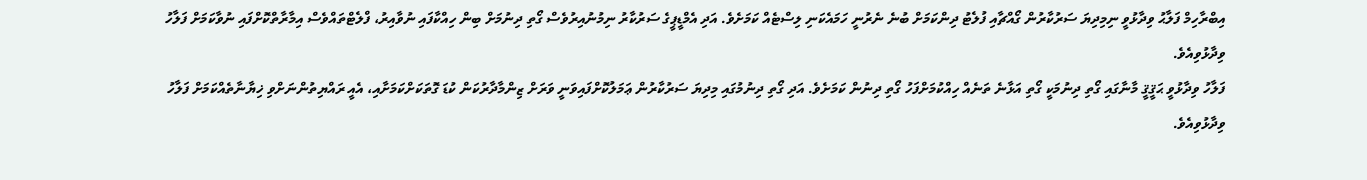އިބްރާހިމް ފަލާޙު ވިދާޅުވީ ނިމިދިޔަ ސަރުކާރުން ގޯއްޗާއި ފުލެޓު ދިންކަމަށް ބުނެ ނެރުނީ ހަމައެކަނި ލިސްޓެއް ކަމަށެވެ. އަދި އެމްޑީޕީގެ ސަރުކާރު ނިމުނުއިރުވެސް ގޯތި ދިނުމަށް ބިން ހިއްކާފައި ނުވާއިރު، ފްލެޓްތައްވެސް އިމާރާތްކޮށްފައި ނުވާކަމަށް ފަލާހު ވިދާޅުވިއެވެ.
ފަލާހު ވިދާޅުވީ ޙަޤީޤީ މާނާގައި ގޯތި ދިނުމަކީ ގޯތި އަޅާނެ ތަނެއް ހިއްކުމަށްފަހު ގޯތި ދިނުން ކަމަށެވެ. އަދި ގޯތި ދިނުމުގައި މިދިޔަ ސަރުކާރުން ޢަމަލުކޮށްފައިވަނީ ވަރަށް ޒިންމާދާރުކަން ކުޑަ ގޮތަކަށްކަމަށާއި، އެއީ ރައްޔިތުންނަށްވި ޚިޔާނާތެއްކަމަށް ފަލާހު ވިދާޅުވިއެވެ.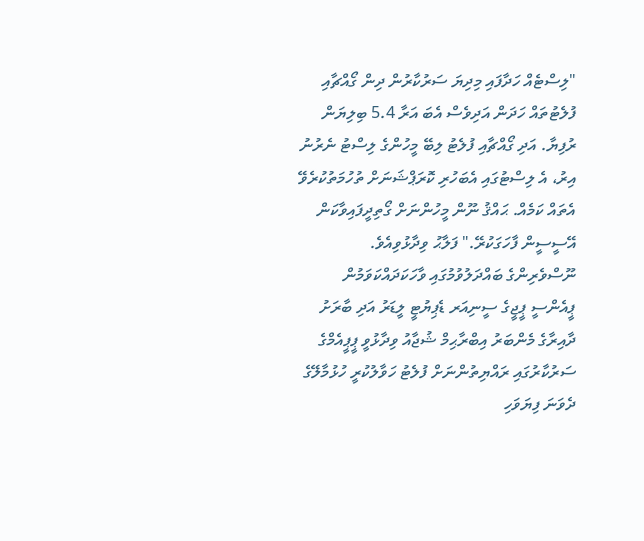"ލިސްޓެއް ހަދާފައި މިދިޔަ ސަރުކާރުން ދިން ގޯއްޗާއި ފުލެޓުތައް ހަދަން އަދިވެސް އެބަ އަރާ 5.4 ބިލިޔަން ރުފިޔާ. އަދި ގޯއްޗާއި ފުލެޓު ލިބޭ މީހުންގެ ލިސްޓު ނެރުނު އިރު، އެ ލިސްޓުގައި އެބަހުރި ކޮރަޕްޝަނަށް ތުހުމަތުކުރެވޭ އެތައް ކަމެއް. ޙައްޤު ނޫން މީހުންނަށް ގޯތިދީފައިވާކަން އޭސީސީން ފާހަގަކުރޭ." ފަލާޙު ވިދާޅުވިއެވެ.
ނޫސްވެރިންގެ ބައްދަލުވުމުގައި ވާހަކަދައްކަވަމުން ޕީއެންސީ ޕީޖީގެ ސީނިއަރ ޑެޕިޔުޓީ ލީޑަރު އަދި ބާރަށު ދާއިރާގެ މެންބަރު އިބްރާޙިމް ޝުޖާއު ވިދާޅުވީ ޕީޕީއެމްގެ ސަރުކާރުގައި ރައްޔިތުންނަށް ފުލެޓު ހަވާލުކުރީ ހުޅުމާލޭގެ ދެވަނަ ފިޔަވަހި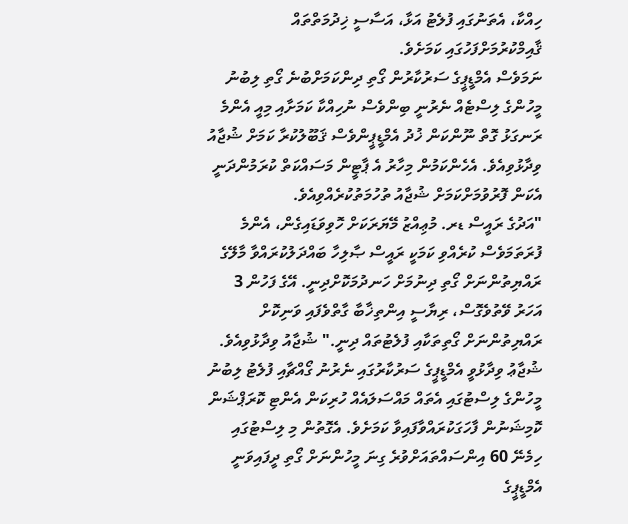ހިއްކާ، އެތަނުގައި ފުލެޓު އަޅާ، އަސާސީ ޚިދުމަތްތައް ޤާއިމްކުރުމަށްފަހުގައި ކަމަށެވެ.
ނަމަވެސް އެމްޑީޕީގެ ސަރުކާރުން ގޯތި ދިންކަމަށްބުނެ ގޯތި ލިބުނު މީހުންގެ ލިސްޓެއް ނެރުނީ ބިންވެސް ނުހިއްކާ ކަމަށާއި މިއީ އެންމެ ރަނގަޅު ގޮތް ނޫންކަން ޚުދު އެމްޑީޕީންވެސް ޤަބޫލުކުރާ ކަމަށް ޝުޖާއު ވިދާޅުވިއެވެ. އެހެންކަމުން މިހާރު އެ ޕާޓީން މަސައްކަތް ކުރަމުންދަނީ އެކަން ފޮރުވުމަށްކަމަށް ޝުޖާއު ތުހުމަތުކުރެއްވިއެވެ.
"އަދުގެ ރައީސް ޑރ. މުޢިއްޒު މޭޔަރަކަށް ހޮވިވަޑައިގެން، އެންމެ ފުރަތަމަވެސް ކުރެއްވި ކަމަކީ ރައީސް ޞާލިހާ ބައްދަލުކުރައްވާ މާލޭގެ ރައްޔިތުންނަށް ގޯތި ދިނުމަށް ހަނދުމަކޮށްދިނީ. އޭގެ ފަހުން 3 އަހަރު ވޭތުވެގޮސް، ރިޔާސީ އިންތިޚާބާ ގާތްވެފައި ވަނިކޮށް ރައްޔިތުންނަށް ގޯތިތަކާއި ފުލެޓުތައް ދިނީ." ޝުޖާއު ވިދާޅުވިއެވެ.
ޝުޖާޢު ވިދާޅުވީ އެމްޑީޕީގެ ސަރުކާރުގައި ނެރުނު ގޯއްޗާއި ފުލެޓު ލިބުނު މީހުންގެ ލިސްޓުގައި އެތައް މައްސަލައެއް ހުރިކަން އެންޓި ކޮރަޕްޝަން ކޮމިޝަނުން ފާހަގަކުރައްވާފައިވާ ކަމަށެވެ. އެގޮތުން މި ލިސްޓުގައި ހިމެނޭ 60 އިންސައްތައަށްވުރެ ގިނަ މީހުންނަށް ގޯތި ދީފައިވަނީ އެމްޑީޕީގެ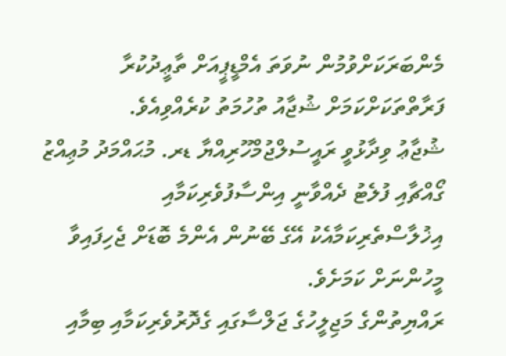މެންބަރަކަށްވުމުން ނުވަތަ އެމްޑީޕީއަށް ތާޢީދުކުރާ ފަރާތްތަކަށްކަމަށް ޝުޖާއު ތުހުމަތު ކުރެއްވިއެވެ.
ޝުޖާޢު ވިދާޅުވީ ރައީސުލްޖުމްހޫރިއްޔާ ޑރ. މުޙައްމަދު މުޢިއްޒު ގޯއްޗާއި ފުލެޓު ދެއްވާނީ އިންސާފުވެރިކަމާއި އިޚުލާސްތެރިކަމާއެކު އޭގެ ބޭނުން އެންމެ ބޮޑަށް ޖެހިފައިވާ މީހުންނަށް ކަމަށެވެ.
ރައްޔިތުންގެ މަޖިލީހުގެ ޖަލްސާގައި ގެދޮރުވެރިކަމާއި ބިމާއި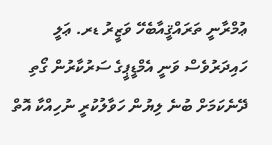ޢުމްރާނީ ތަރައްޤީއާބެހޭ ވަޒީރު ޑރ. ޢަލީ ހައިދަރުވެސް ވަނީ އެމްޑީޕީގެ ސަރުކާރުން ގޯތި ދޭނެކަމަށް ބުނެ ލިޔުން ހަވާލުކުރީ ނުހިއްކާ އޮތް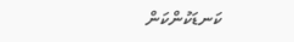ކަނޑަކުންކަން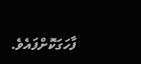ފާހަގަކޮށްފައެވެ.